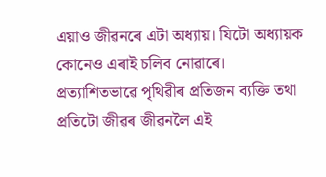এয়াও জীৱনৰে এটা অধ্যায়। যিটো অধ্যায়ক কোনেও এৰাই চলিব নোৱাৰে। প্ৰত্যাশিতভাৱে পৃথিৱীৰ প্ৰতিজন ব্যক্তি তথা প্ৰতিটো জীৱৰ জীৱনলৈ এই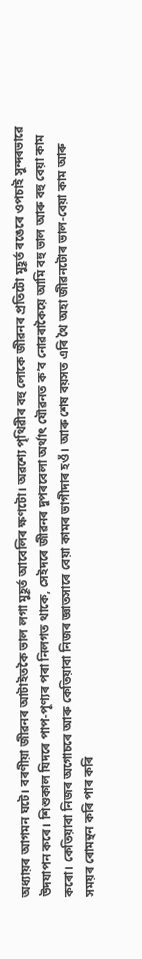অধ্যায়ৰ আগমন ঘটে। বৰণীয়া জীৱনৰ আটাইতকৈ ভাল লগা মুহূৰ্ত আবেলিৰ ক্ষণটো। অৱশ্যে পৃথিৱীৰ বহু লোকে জীৱনৰ প্ৰতিটো মুহূৰ্ত ৰঙেৰে ওপচাই সুন্দৰভাৱে উদযাপন কৰে। শিশুকাল যিদৰে পাপ-পূণ্যৰ পৰা নিলগত থাকে, সেইদৰে জীৱনৰ দুপৰবেলা অৰ্থাৎ যৌৱনত ক’ব নোৱৰাকৈয়ে আমি বহু ভাল আৰু বহু বেয়া কাম কৰো। কেতিয়াবা নিজৰ অগোচৰে আৰু কেতিয়াবা নিজৰ জ্ঞাতসাৰে বেয়া কামৰ ভাগীদাৰ হওঁ। আৰু শেষ বয়সত এৰি থৈ অহা জীৱনটোৰ ভাল-বেয়া কাম আৰু সময়ৰ ৰোমন্থন কৰি পাৰ কৰি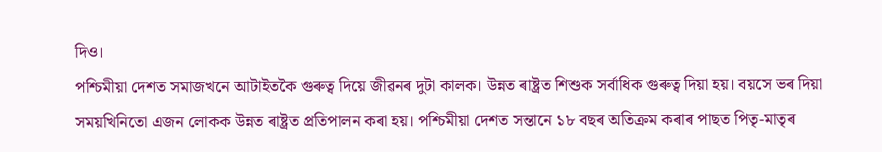দিও।
পশ্চিমীয়া দেশত সমাজখনে আটাইতকৈ গুৰুত্ব দিয়ে জীৱনৰ দুটা কালক। উন্নত ৰাষ্ট্ৰত শিশুক সৰ্বাধিক গুৰুত্ব দিয়া হয়। বয়সে ভৰ দিয়া সময়খিনিতো এজন লোকক উন্নত ৰাষ্ট্ৰত প্ৰতিপালন কৰা হয়। পশ্চিমীয়া দেশত সন্তানে ১৮ বছৰ অতিক্ৰম কৰাৰ পাছত পিতৃ-মাতৃৰ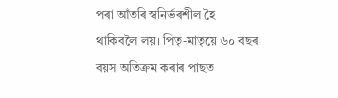পৰা আঁতৰি স্বনিৰ্ভৰশীল হৈ থাকিবলৈ লয়। পিতৃ-মাতৃয়ে ৬০ বছৰ বয়স অতিক্ৰম কৰাৰ পাছত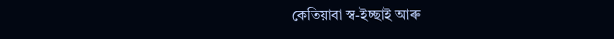কেতিয়াবা স্ব-ইচ্ছাই আৰু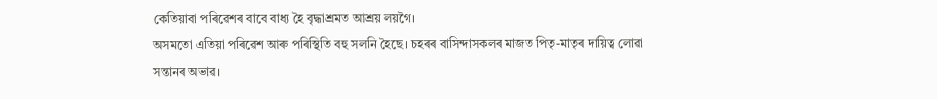কেতিয়াবা পৰিৱেশৰ বাবে বাধ্য হৈ বৃদ্ধাশ্ৰমত আশ্ৰয় লয়গৈ।
অসমতো এতিয়া পৰিৱেশ আৰু পৰিস্থিতি বহু সলনি হৈছে। চহৰৰ বাসিন্দাসকলৰ মাজত পিতৃ-মাতৃৰ দায়িত্ব লোৱা সন্তানৰ অভাৱ।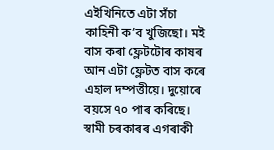এইখিনিতে এটা সঁচা কাহিনী ক’ব খুজিছো। মই বাস কৰা ফ্লেটটোৰ কাষৰ আন এটা ফ্লেটত বাস কৰে এহাল দম্পত্তীয়ে। দুয়োৰে বয়সে ৭০ পাৰ কৰিছে। স্বামী চৰকাৰৰ এগৰাকী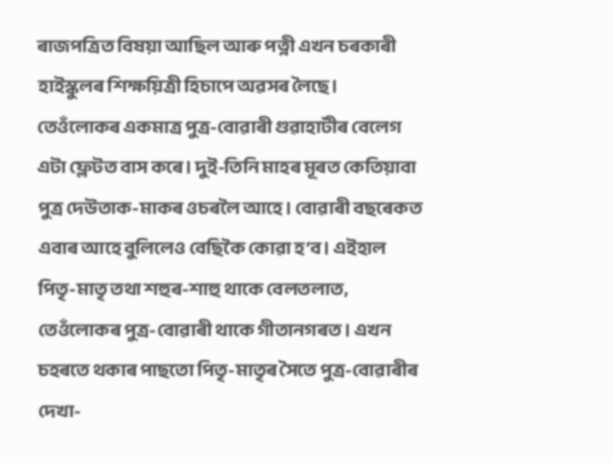ৰাজপত্ৰিত বিষয়া আছিল আৰু পত্নী এখন চৰকাৰী হাইস্কুলৰ শিক্ষয়িত্ৰী হিচাপে অৱসৰ লৈছে। তেওঁলোকৰ একমাত্ৰ পুত্ৰ-বোৱাৰী গুৱাহাটীৰ বেলেগ এটা ফ্লেটত বাস কৰে। দুই-তিনি মাহৰ মূৰত কেতিয়াবা পুত্ৰ দেউতাক-মাকৰ ওচৰলৈ আহে। বোৱাৰী বছৰেকত এবাৰ আহে বুলিলেও বেছিকৈ কোৱা হ’ব। এইহাল পিতৃ-মাতৃ তথা শহুৰ-শাহু থাকে বেলতলাত, তেওঁলোকৰ পুত্ৰ-বোৱাৰী থাকে গীতানগৰত। এখন চহৰতে থকাৰ পাছতো পিতৃ-মাতৃৰ সৈতে পুত্ৰ-বোৱাৰীৰ দেখা-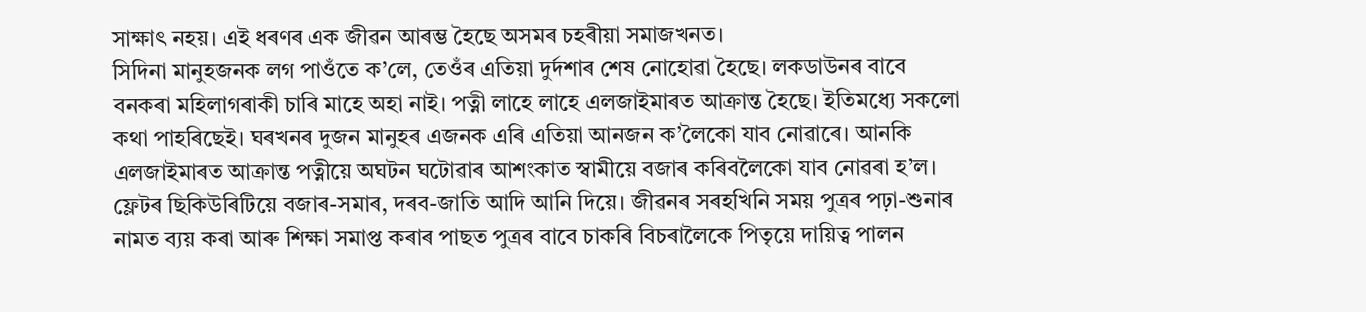সাক্ষাৎ নহয়। এই ধৰণৰ এক জীৱন আৰম্ভ হৈছে অসমৰ চহৰীয়া সমাজখনত।
সিদিনা মানুহজনক লগ পাওঁতে ক’লে, তেওঁৰ এতিয়া দুৰ্দশাৰ শেষ নোহোৱা হৈছে। লকডাউনৰ বাবে বনকৰা মহিলাগৰাকী চাৰি মাহে অহা নাই। পত্নী লাহে লাহে এলজাইমাৰত আক্ৰান্ত হৈছে। ইতিমধ্যে সকলো কথা পাহৰিছেই। ঘৰখনৰ দুজন মানুহৰ এজনক এৰি এতিয়া আনজন ক’লৈকো যাব নোৱাৰে। আনকি এলজাইমাৰত আক্ৰান্ত পত্নীয়ে অঘটন ঘটোৱাৰ আশংকাত স্বামীয়ে বজাৰ কৰিবলৈকো যাব নোৱৰা হ’ল। ফ্লেটৰ ছিকিউৰিটিয়ে বজাৰ-সমাৰ, দৰব-জাতি আদি আনি দিয়ে। জীৱনৰ সৰহখিনি সময় পুত্ৰৰ পঢ়া-শুনাৰ নামত ব্যয় কৰা আৰু শিক্ষা সমাপ্ত কৰাৰ পাছত পুত্ৰৰ বাবে চাকৰি বিচৰালৈকে পিতৃয়ে দায়িত্ব পালন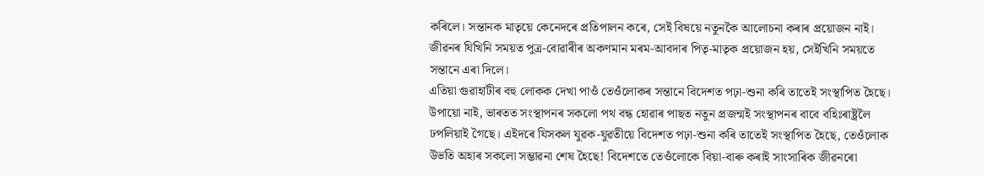কৰিলে। সন্তানক মাতৃয়ে কেনেদৰে প্ৰতিপালন কৰে, সেই বিষয়ে নতুনকৈ আলোচনা কৰাৰ প্ৰয়োজন নাই। জীৱনৰ যিখিনি সময়ত পুত্ৰ-বোৱাৰীৰ অকণমান মৰম-আবদাৰ পিতৃ-মাতৃক প্ৰয়োজন হয়, সেইখিনি সময়তে সন্তানে এৰা দিলে।
এতিয়া গুৱাহাটীৰ বহু লোকক দেখা পাওঁ তেওঁলোকৰ সন্তানে বিদেশত পঢ়া-শুনা কৰি তাতেই সংস্থাপিত হৈছে। উপায়ো নাই, ভাৰতত সংস্থাপনৰ সকলো পথ বন্ধ হোৱাৰ পাছত নতুন প্ৰজন্মই সংস্থাপনৰ বাবে বহিঃৰাষ্ট্ৰলৈ ঢপলিয়াই গৈছে। এইদৰে যিসকল যুৱক-যুৱতীয়ে বিদেশত পঢ়া-শুনা কৰি তাতেই সংস্থাপিত হৈছে, তেওঁলোক উভতি অহাৰ সকলো সম্ভাৱনা শেষ হৈছে! বিদেশতে তেওঁলোকে বিয়া-বাৰু কৰাই সাংসাৰিক জীৱনৰো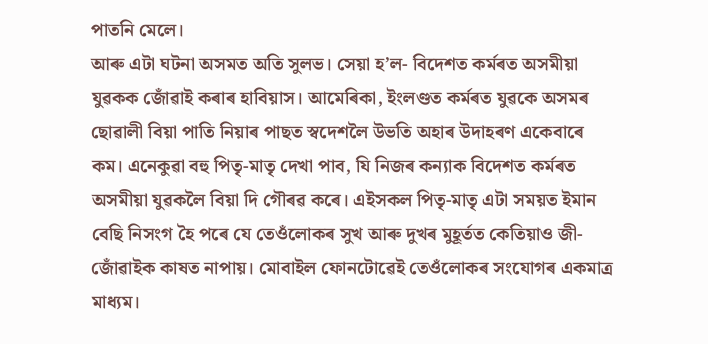পাতনি মেলে।
আৰু এটা ঘটনা অসমত অতি সুলভ। সেয়া হ’ল- বিদেশত কৰ্মৰত অসমীয়া যুৱকক জোঁৱাই কৰাৰ হাবিয়াস। আমেৰিকা, ইংলণ্ডত কৰ্মৰত যুৱকে অসমৰ ছোৱালী বিয়া পাতি নিয়াৰ পাছত স্বদেশলৈ উভতি অহাৰ উদাহৰণ একেবাৰে কম। এনেকুৱা বহু পিতৃ-মাতৃ দেখা পাব, যি নিজৰ কন্যাক বিদেশত কৰ্মৰত অসমীয়া যুৱকলৈ বিয়া দি গৌৰৱ কৰে। এইসকল পিতৃ-মাতৃ এটা সময়ত ইমান বেছি নিসংগ হৈ পৰে যে তেওঁলোকৰ সুখ আৰু দুখৰ মুহূৰ্তত কেতিয়াও জী-জোঁৱাইক কাষত নাপায়। মোবাইল ফোনটোৱেই তেওঁলোকৰ সংযোগৰ একমাত্ৰ মাধ্যম।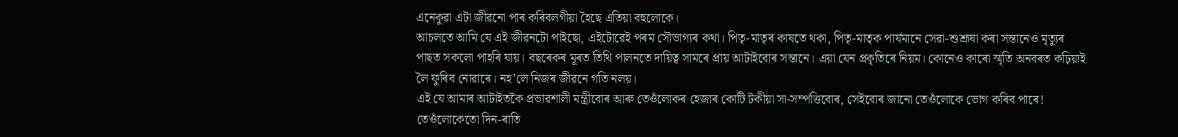এনেকুৱা এটা জীৱনো পাৰ কৰিবলগীয়া হৈছে এতিয়া বহুলোকে।
আচলতে আমি যে এই জীৱনটো পাইছো, এইটোৱেই পৰম সৌভাগ্যৰ কথা। পিতৃ-মাতৃৰ কাষতে থকা, পিতৃ-মাতৃক পাৰ্যমানে সেৱা-শুশ্ৰূষা কৰা সন্তানেও মৃত্যুৰ পাছত সকলো পাহৰি যায়। বছৰেকৰ মূৰত তিথি পালনতে দায়িত্ব সামৰে প্ৰায় আটাইবোৰ সন্তানে। এয়া যেন প্ৰকৃতিৰে নিয়ম। কোনেও কাৰো স্মৃতি অনবৰত কঢ়িয়াই লৈ ফুৰিব নোৱাৰে। নহ’লে নিজৰ জীৱনে গতি নলয়।
এই যে আমাৰ আটাইতকৈ প্ৰভাৱশালী মন্ত্ৰীবোৰ আৰু তেওঁলোকৰ হেজাৰ কোটি টকীয়া সা-সম্পত্তিবোৰ, সেইবোৰ জানো তেওঁলোকে ভোগ কৰিব পাৰে! তেওঁলোকেতো দিন-ৰাতি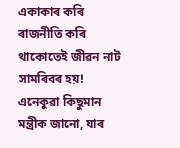একাকাৰ কৰি ৰাজনীতি কৰি থাকোতেই জীৱন নাট সামৰিবৰ হয়! এনেকুৱা কিছুমান মন্ত্ৰীক জানো, যাৰ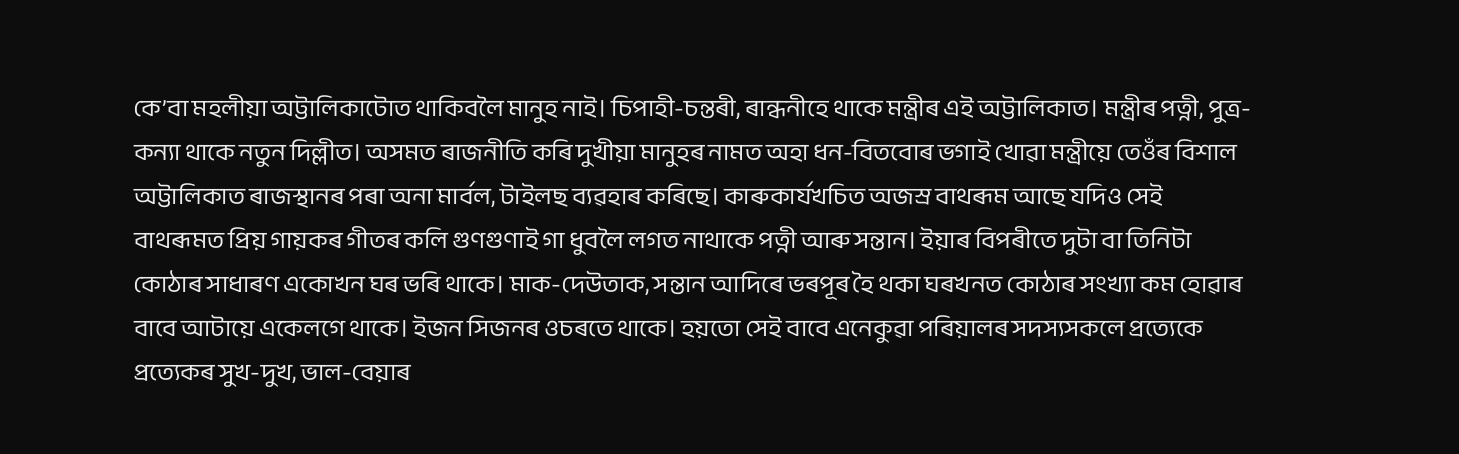কে’বা মহলীয়া অট্টালিকাটোত থাকিবলৈ মানুহ নাই। চিপাহী-চন্তৰী, ৰান্ধনীহে থাকে মন্ত্ৰীৰ এই অট্টালিকাত। মন্ত্ৰীৰ পত্নী, পুত্ৰ-কন্যা থাকে নতুন দিল্লীত। অসমত ৰাজনীতি কৰি দুখীয়া মানুহৰ নামত অহা ধন-বিতবোৰ ভগাই খোৱা মন্ত্ৰীয়ে তেওঁৰ বিশাল অট্টালিকাত ৰাজস্থানৰ পৰা অনা মাৰ্বল, টাইলছ ব্যৱহাৰ কৰিছে। কাৰুকাৰ্যখচিত অজস্ৰ বাথৰূম আছে যদিও সেই বাথৰূমত প্ৰিয় গায়কৰ গীতৰ কলি গুণগুণাই গা ধুবলৈ লগত নাথাকে পত্নী আৰু সন্তান। ইয়াৰ বিপৰীতে দুটা বা তিনিটা কোঠাৰ সাধাৰণ একোখন ঘৰ ভৰি থাকে। মাক-দেউতাক, সন্তান আদিৰে ভৰপূৰ হৈ থকা ঘৰখনত কোঠাৰ সংখ্যা কম হোৱাৰ বাবে আটায়ে একেলগে থাকে। ইজন সিজনৰ ওচৰতে থাকে। হয়তো সেই বাবে এনেকুৱা পৰিয়ালৰ সদস্যসকলে প্ৰত্যেকে প্ৰত্যেকৰ সুখ-দুখ, ভাল-বেয়াৰ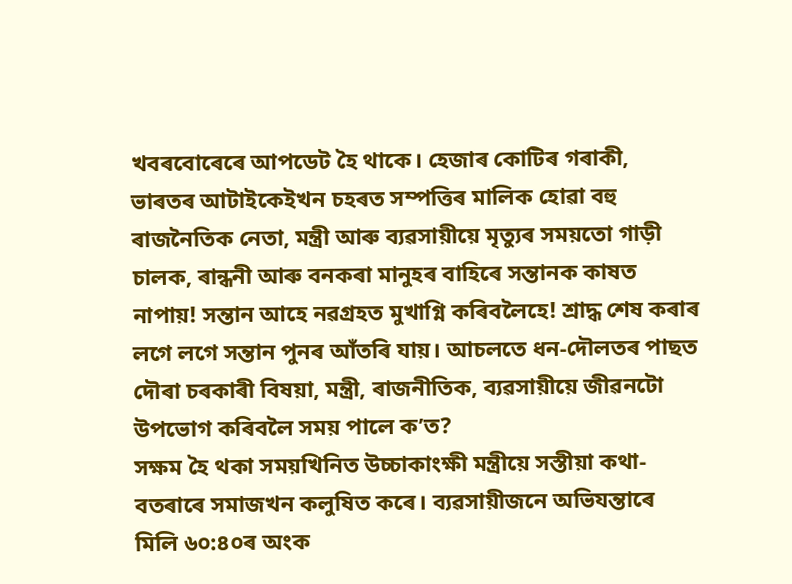খবৰবোৰেৰে আপডেট হৈ থাকে। হেজাৰ কোটিৰ গৰাকী, ভাৰতৰ আটাইকেইখন চহৰত সম্পত্তিৰ মালিক হোৱা বহু ৰাজনৈতিক নেতা, মন্ত্ৰী আৰু ব্যৱসায়ীয়ে মৃত্যুৰ সময়তো গাড়ী চালক, ৰান্ধনী আৰু বনকৰা মানুহৰ বাহিৰে সন্তানক কাষত নাপায়! সন্তান আহে নৱগ্ৰহত মুখাগ্নি কৰিবলৈহে! শ্ৰাদ্ধ শেষ কৰাৰ লগে লগে সন্তান পুনৰ আঁতৰি যায়। আচলতে ধন-দৌলতৰ পাছত দৌৰা চৰকাৰী বিষয়া, মন্ত্ৰী, ৰাজনীতিক, ব্যৱসায়ীয়ে জীৱনটো উপভোগ কৰিবলৈ সময় পালে ক’ত?
সক্ষম হৈ থকা সময়খিনিত উচ্চাকাংক্ষী মন্ত্ৰীয়ে সস্তীয়া কথা-বতৰাৰে সমাজখন কলুষিত কৰে। ব্যৱসায়ীজনে অভিযন্তাৰে মিলি ৬০:৪০ৰ অংক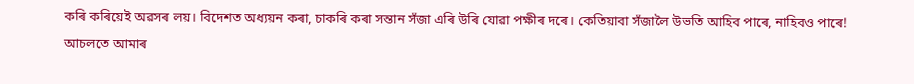কৰি কৰিয়েই অৱসৰ লয়। বিদেশত অধ্যয়ন কৰা, চাকৰি কৰা সন্তান সঁজা এৰি উৰি যোৱা পক্ষীৰ দৰে। কেতিয়াবা সঁজালৈ উভতি আহিব পাৰে, নাহিবও পাৰে! আচলতে আমাৰ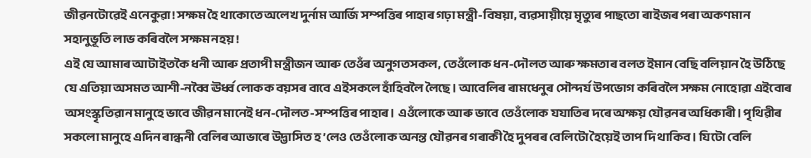জীৱনটোৱেই এনেকুৱা! সক্ষম হৈ থাকোতে অলেখ দুৰ্নাম আৰ্জি সম্পত্তিৰ পাহাৰ গঢ়া মন্ত্ৰী-বিষয়া, ব্যৱসায়ীয়ে মৃত্যুৰ পাছতো ৰাইজৰ পৰা অকণমান সহানুভূতি লাভ কৰিবলৈ সক্ষম নহয়!
এই যে আমাৰ আটাইতকৈ ধনী আৰু প্ৰতাপী মন্ত্ৰীজন আৰু তেওঁৰ অনুগতসকল, তেওঁলোক ধন-দৌলত আৰু ক্ষমতাৰ বলত ইমান বেছি বলিয়ান হৈ উঠিছে যে এতিয়া অসমত আশী-নব্বৈ ঊর্ধ্ব লোকক বয়সৰ বাবে এইসকলে হাঁহিবলৈ লৈছে। আবেলিৰ ৰামধেনুৰ সৌন্দৰ্য উপভোগ কৰিবলৈ সক্ষম নোহোৱা এইবোৰ অসংস্কৃতিৱান মানুহে ভাবে জীৱন মানেই ধন-দৌলত-সম্পত্তিৰ পাহাৰ। এওঁলোকে আৰু ভাবে তেওঁলোক যযাতিৰ দৰে অক্ষয় যৌৱনৰ অধিকাৰী। পৃথিৱীৰ সকলো মানুহে এদিন ৰান্ধনী বেলিৰ আভাৰে উদ্ভাসিত হ’লেও তেওঁলোক অনন্ত যৌৱনৰ গৰাকী হৈ দুপৰৰ বেলিটো হৈয়েই তাপ দি থাকিব। যিটো বেলি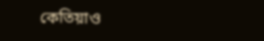কেতিয়াও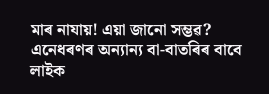মাৰ নাযায়! এয়া জানো সম্ভৱ?
এনেধৰণৰ অন্যান্য বা-বাতৰিৰ বাবে লাইক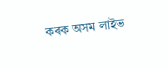কৰক অসম লাইভ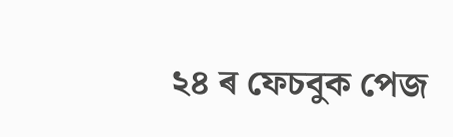২৪ ৰ ফেচবুক পেজ